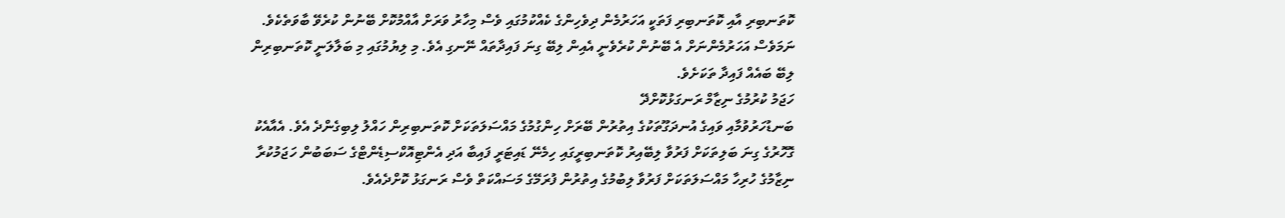ކޮތަނބިރި އާއި ކޮތަނބިރި ފަތަކީ އަހަރުމެން ދިވެހިންގެ ކެއްކުމުގައި ވެސް މިހާރު ވަރަށް އާއްމުކޮށް ބޭނުން ކުރެވޭ ބާވަތެކެވެ. ނަމަވެސް އަހަރުމެންނަށް އެ ބޭނުން ކުރެވެނީ އެއިން ލިބޭ ގިނަ ފައިދާތައް ނޭނގި އެވެ. މި ލިޔުމުގައި މި ބަލާލަނީ ކޮތަނބިރިން ލިބޭ ބައެއް ފައިދާ ތަކަށެވެ.
ހަޖަމު ކުރުމުގެ ނިޒާމް ރަނގަޅުކޮށްދޭ
ބަނޑުހަރުވުމާއި ވައިގެ އުނދަގޫތަކުގެ އިތުރުން ބޭރަށް ހިންގުމުގެ މައްސަލަތަކަށް ކޮތަނބިރިން ހައްލު ލިބިގެންދެ އެވެ. އެއާއެކު ގޮހޮރުގެ ގިނަ ބަލިތަކަށް ފަރުވާ ލިބޭއިރު ކޮތަނބިރީގައި ހިމެނޭ ޑައިޓަރީ ފައިބާ އަދި އެންޓިއޮކްސިޑެންޓްގެ ސަބަބުން ހަޖަމުކުރާ ނިޒާމުގެ ހުރިހާ މައްސަލަތަކަށް ފަރުވާ ލިބުމުގެ އިތުރުން ފުރަމޭގެ މަސައްކަތް ވެސް ރަނގަޅު ކޮށްދެއެވެ.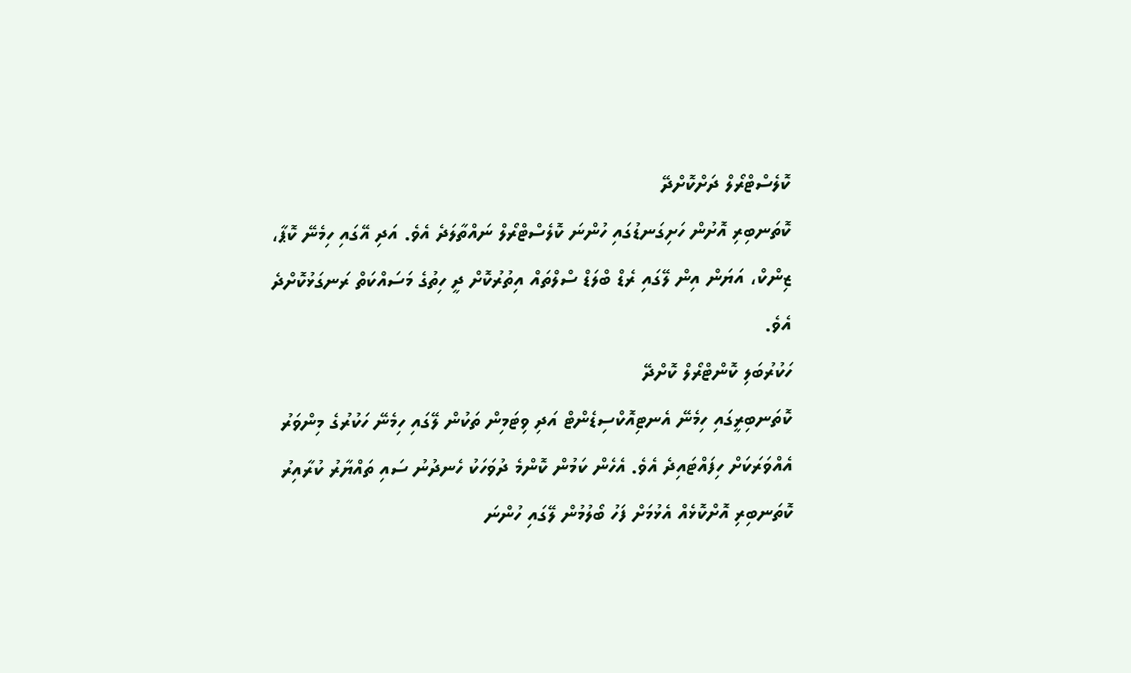ކޮލެސްޓްރޯލް ދަށްކޮށްދޭ
ކޮތަނބިރި އޮށުން ހަށިގަނޑުގައި ހުންނަ ކޮލެސްޓްރޯލް ނައްތާލަދެ އެވެ. އަދި އޭގައި ހިމެނޭ ކޮޕާ، ޒިންކް، އަޔަން އިން ލޭގައި ރެޑް ބްލަޑް ސްލްތައް އިތުރުކޮށް ދީ ހިތުގެ މަސައްކަތް ރަނގަޅުކޮށްދެ އެވެ.
ހަކުރުބަލި ކޮންޓްރޯލް ކޮށްދޭ
ކޮތަނބިރީގައި ހިމެނޭ އެނޓިއޮކްސިޑެންޓް އަދި ވިޓަމިން ތަކުން ލޭގައި ހިމެނޭ ހަކުރުގެ މިންވަރު އެއްވަރަކަށް ހިފައްޓައިދެ އެވެ. އެހެން ކަމުން ކޮންމެ ދުވަހަކު ހެނދުނު ސައި ތައްޔާރު ކުރާއިރު ކޮތަނބިރި އޮށްކޮޅެއް އެޅުމަށް ފަހު ބޯލުމުން ލޭގައި ހުންނަ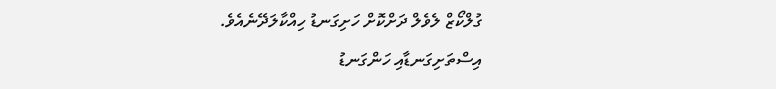ގުލްކޯޒް ލެވެލް ދަށްކޮށް ހަށިގަނޑު ހިއްކާލަދޭނެއެވެ.
އިސްތަށިގަނޑާއި ހަންގަނޑު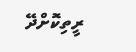ރީތިކޮށްދޭ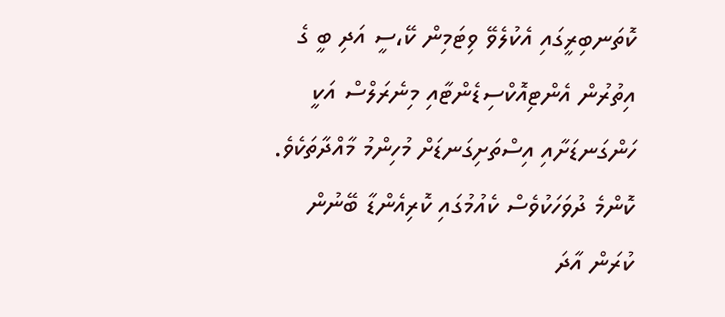ކޮތަނބިރީގައި އެކުލެވޭ ވިޓަމިން ކޭ،ސީ އަދި ބީ ގެ އިތުރުން އެންޓިއޮކްސިޑެންޓާއި މިނެރަލްސް އަކީ ހަންގަނޑަށާއި އިސްތަށިގަނޑަށް މުހިންމު މާއްދާތަކެވެ. ކޮންމެ ދުވަހަކުވެސް ކެއުމުގައި ކޮރިއެންޑާ ބޭނުން ކުރަން އާދަ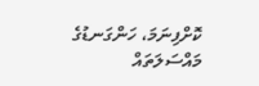ކޮށްފިނަމަ، ހަންގަނޑުގެ މައްސަލަތައް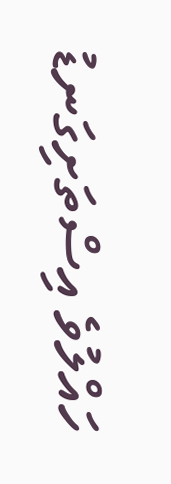ހައްލުވެ އިސްތަށިގަނޑު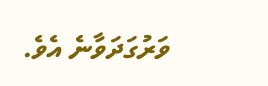ވަރުގަދަވާނެ އެވެ.